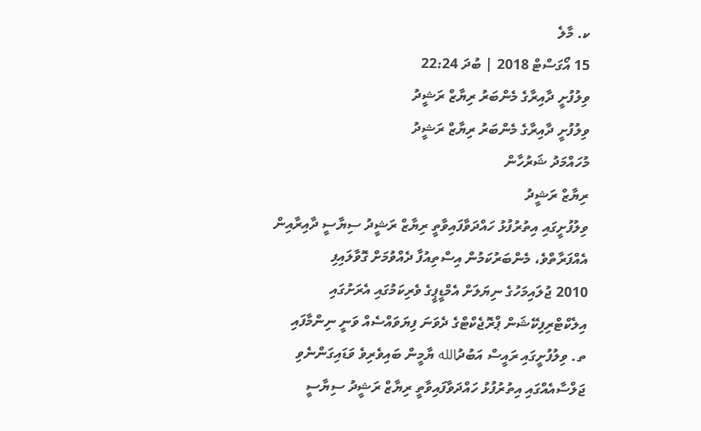ކ. މާލެ
15 އޯގަސްޓް 2018 | ބުދަ 22:24
ވިލުފުށީ ދާއިރާގެ މެންބަރު ރިޔާޒް ރަޝީދު
ވިލުފުށީ ދާއިރާގެ މެންބަރު ރިޔާޒް ރަޝީދު
މުހައްމަދު ޝަރުހާން
ރިޔާޒް ރަޝީދު
ވިލުފުށީގައި އިތުރުފުޅު ހައްދަވާފައިވާތީ ރިޔާޒް ރަޝީދު ސިޔާސީ ދާއިރާއިން އެއްފަރާތްވެ، މެންބަރުކަމުން އިސްތިއުފާ ދެއްވުމަށް ގޮވާލައިފި
2010 ޖުލައިމަހުގެ ނިޔަލަށް އެމްޑީޕީގެ ވެރިކަމުގައި އެރަށުގައި އިލެކްޓްރިފިކޭޝަން ޕްރޮޖެކްޓްގެ ދެވަނަ ފިޔަވައްސެއް ވަނީ ނިންމާފައި
ތ. ވިލުފުށީގައި ރައީސް އަބުދުالله ޔާމީން ބައިވެރިވެ ވަޑައިގަންނެވި ޖަލްސާއެއްގައި އިތުރުފުޅު ހައްދަވާފައިވާތީ ރިޔާޒް ރަޝީދު ސިޔާސީ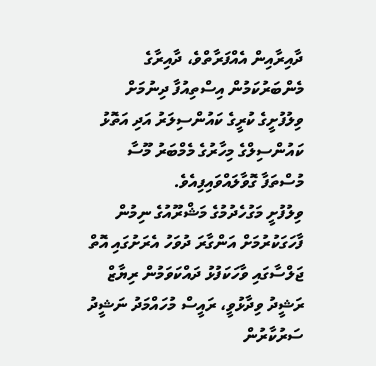ދާއިރާއިން އެއްފަރާތްވެ، ދާއިރާގެ މެންބަރުކަމުން އިސްތިއުފާ ދިނުމަށް ވިލުފުށީގެ ކުރީގެ ކައުންސިލަރު އަދި އަތޮޅު ކައުންސިލްގެ މިހާރުގެ މެމްބަރު މޫސާ މުސްތަފާ ގޮވާލައްވައިފިއެވެ.
ވިލުފުށީ މަގުހެދުމުގެ މަޝްރޫއުގެ ނިމުން ފާހަގަކުރުމަށް އަންގާރަ ދުވަހު އެރަށުގައި އޮތް ޖަލްސާގައި ވާހަކަފުޅު ދައްކަވަމުން ރިޔާޒް ރަޝީދު ވިދާޅުވީ، ރައީސް މުހައްމަދު ނަޝީދު ސަރުކާރުން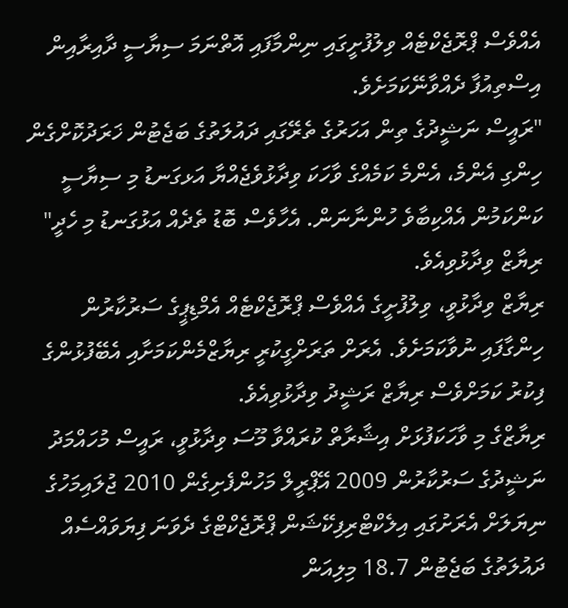އެއްވެސް ޕްރޮޖެކްޓެއް ވިލުފުށީގައި ނިންމާފައި އޮތްނަމަ ސިޔާސީ ދާއިރާއިން އިސްތިއުފާ ދެއްވާނޭކަމަށެވެ.
"ރައީސް ނަޝީދުގެ ތިން އަހަރުގެ ތެރޭގައި ދައުލަތުގެ ބަޖެޓުން ޚަރަދުކޮށްގެން ހިންގި އެންމެ، އެންމެ ކަމެއްގެ ވާހަކަ ވިދާޅުވެޖެއްޔާ އަޅގަނޑު މި ސިޔާސީ ކަންކަމުން އެއްކިބާވެ ހުންނާނަން. އެހާވެސް ބޮޑު ތެދެއް އަޅުގަނޑު މި ހެދީ" ރިޔާޒް ވިދާޅުވިއެވެ.
ރިޔާޒް ވިދާޅުވީ، ވިލުފުށީގެ އެއްވެސް ޕްރޮޖެކްޓެއް އެމްޑިޕީގެ ސަރުކާރުން ހިންގާފައި ނުވާކަމަށެވެ. އެރަށް ތަރަށްގީކުރީ ރިޔާޒްމެންކަމަށާއި އެބޭފުޅުންގެ ފިކުރު ކަމަށްވެސް ރިޔާޒް ރަޝީދު ވިދާޅުވިއެވެ.
ރިޔާޒްގެ މި ވާހަކަފުޅަށް އިޝާރާތް ކުރައްވާ މޫސަ ވިދާޅުވީ، ރައީސް މުހައްމަދު ނަޝީދުގެ ސަރުކާރުން 2009 އޭޕްރީލް މަހުންފެށިގެން 2010 ޖުލައިމަހުގެ ނިޔަލަށް އެރަށުގައި އިލެކްޓްރިފިކޭޝަން ޕްރޮޖެކްޓްގެ ދެވަނަ ފިޔަވައްސެއް ދައުލަތުގެ ބަޖެޓުން 18.7 މިލިއަން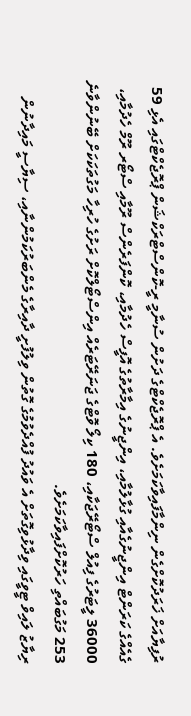ރުފިޔާއަށް ޚަރަދުކޮށްގެން ނިންމާފައިވާކަމަށެވެ. އެ ޕްރޮޖެކްޓްގެ ދަށުން ސުނާމީ ރީ-ކޮންސްޓްރަކްޝަން ޕްރޮޖެކްޓްގައި އެޅި 59 ގެއެއްގެ ކަރަންޓް އިންޖީނުގެއާއި ގުޅާލުމާއި، އިންޖީނުގެ އިމާރާތުގެ އޮފީސް ހެދުމާއި، ކޮންފަރެންސް ރޫމާއި ސްޓޯރ ރޫމް ހެދުމާއި، 36000 ލީޓަރުގެ ފިއުލް ސްޓޯރޭޖަކާއި، 180 ކިލޯ ވޮޓްގެ ޖަނަރޭޓަރެއް އިންސްޓޯލްކޮށް ރަށުގެ ހުރިހާ މަގުތަކަކަށް ބޭނުންވާނެ 253 މަގުބައްތި ހަރުކޮށްފައިވާކަމަށެވެ.
ރިޔާޒު ލައިވް ޓީވީގައި ވިދާޅުވިގޮތަށް އެ ވައުދު ފުއްދެވުމުގެ ގޮތުން ވިލުފުށީ ދާއިރާގެ މެންބަރުކަމުންނާއި، ސިޔާސީ މައިދާނުން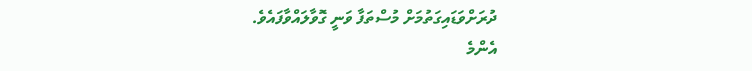ދުރަށްވަޑައިގަތުމަށް މުސްތަފާ ވަނީ ގޮވާލައްވާފައެވެ.
އެންމެ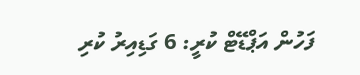ފަހުން އަޕްޑޭޓް ކުރީ: 6 ގަޑިއިރު ކުރި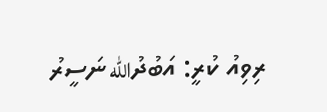ރިވިއު ކުރީ: އަބުދުالله ނަސީރު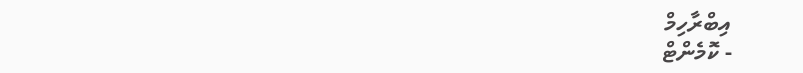އިބްރާހިމް
- ކޮމެންޓް